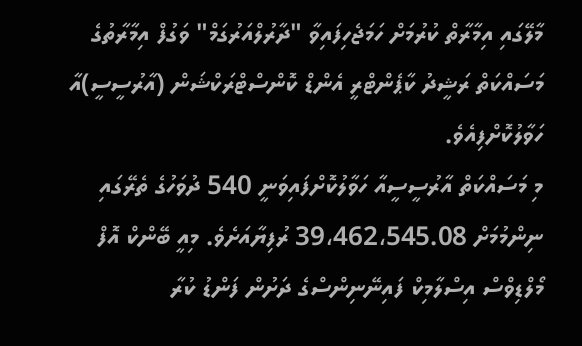މާލޭގައި އިމާރާތް ކުރުމަށް ހަމަޖެހިފައިވާ "ދާރުލްއަރުގަމް" ވަގުފް އިމާރާތުގެ މަސައްކަތް ރަޝީދު ކާޕެންޓްރީ އެންޑް ކޮންސްޓްރަކްޝަން (އާރުސީސީ)އާ ހަވާލުކޮށްފިއެވެ.
މި މަސައްކަތް އާރުސީސީއާ ހަވާލުކޮށްފައިވަނީ 540 ދުވަހުގެ ތެރޭގައި ނިންމުމަށް 39،462،545.08 ރުފިޔާއަށެވެ. މިއީ ބޭންކް އޮފް މޯލްޑިވްސް އިސްލާމިކް ފައިނޭނިންސްގެ ދަށުން ފަންޑު ކުރާ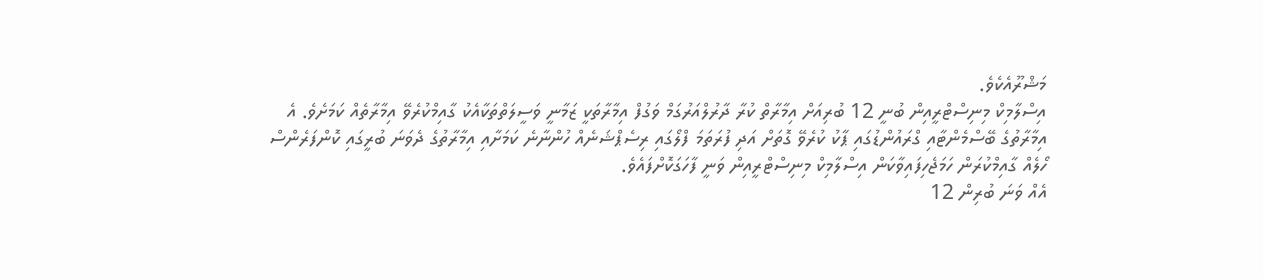މަޝްރޫއެކެވެ.
އިސްލާމިކް މިނިސްޓްރީއިން ބުނީ 12 ބުރިއަށް އިމާރާތް ކުރާ ދާރުލްއަރުގަމް ވަގުފް އިމާރާތަކީ ޒަމާނީ ވަސީލަތްތަކާއެކު ގާއިމްކުރެވޭ އިމާރާތެއް ކަމަށެވެ. އެ އިމާރާތުގެ ބޭސްމެންޓާއި ގްރައުންޑުގައި ޕާކު ކުރެވޭ ގޮތަށް އަދި ފުރަތަމަ ފްލޯގައި ރިސެޕްޝަނެއް ހުންނާނެ ކަމަށާއި އިމާރާތުގެ ދެވަނަ ބުރީގައި ކޮންފަރެންސް ހޯލެއް ގާއިމްކުރަން ހަމަޖެހިފައިވާކަން އިސްލާމިކް މިނިސްޓްރީއިން ވަނީ ފާހަގަކޮށްފައެވެ.
އެއް ވަނަ ބުރިން 12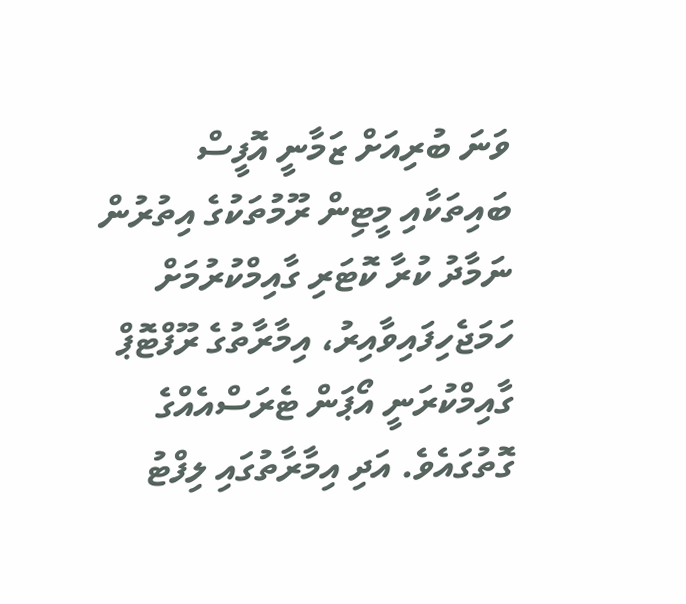ވަނަ ބުރިއަށް ޒަމާނީ އޮފީސް ބައިތަކާއި މީޓިން ރޫމުތަކުގެ އިތުރުން ނަމާދު ކުރާ ކޮޓަރި ގާއިމްކުރުމަށް ހަމަޖެހިފައިވާއިރު، އިމާރާތުގެ ރޫފްޓޮޕް ގާއިމްކުރަނީ އޯޕަން ޓެރަސްއެއްގެ ގޮތުގައެވެ. އަދި އިމާރާތުގައި ލިފްޓު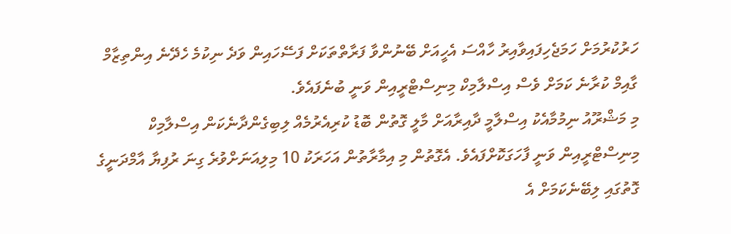ހަރުކުރުމަށް ހަމަޖެހިފައިވާއިރު ހާއްސަ އެހީއަށް ބޭނުންވާ ފަރާތްތަކަށް ފަސޭހައިން ވަދެ ނިކުމެ ހެދޭނެ އިންތިޒާމް ގާއިމް ކުރާނެ ކަމަށް ވެސް އިސްލާމިކް މިނިސްޓްރީއިން ވަނީ ބުނެފައެވެ.
މި މަޝްރޫއު ނިމުމާއެކު އިސްލާމީ ދާއިރާއަށް މާލީ ގޮތުން ބޮޑު ކުރިއެރުމެއް ލިބިގެންދާނެކަން އިސްލާމިކް މިނިސްޓްރީއިން ވަނީ ފާހަގަކޮށްފައެވެ. އެގޮތުން މި އިމާރާތުން އަހަރަކު 10 މިލިއަނަށްވުރެ ގިނަ ރުފިޔާ އާމްދަނީގެ ގޮތުގައި ލިބޭނެކަމަށް އެ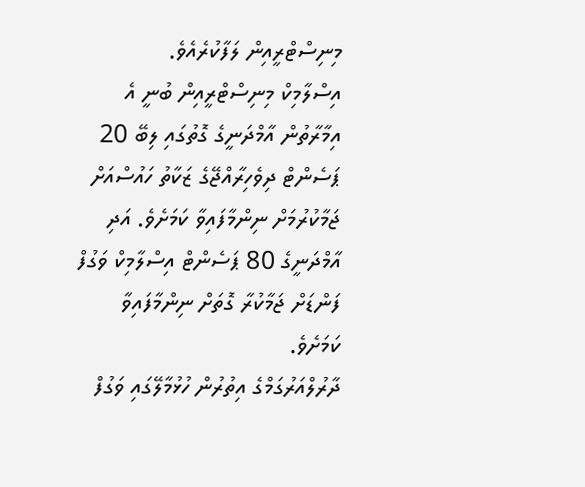މިނިސްޓްރީއިން ލަފާކުރެއެވެ.
އިސްލާމިކް މިނިސްޓްރީއިން ބުނީ އެ އިމާރާތުން އާމްދަނީގެ ގޮތުގައި ލިބޭ 20 ޕަސެންޓް ދިވެހިރާއްޖޭގެ ޒަކާތު ހައުސްއަށް ޖަމާކުރުމަށް ނިންމާފައިވާ ކަމަށެވެ. އަދި އާމްދަނީގެ 80 ޕަސެންޓް އިސްލާމިކް ވަގުފް ފަންޑަށް ޖަމާކުރާ ގޮތަށް ނިންމާފައިވާ ކަމަށެވެ.
ދާރުލްއަރުގަމްގެ އިތުރުން ހުޅުމާލޭގައި ވަގުފް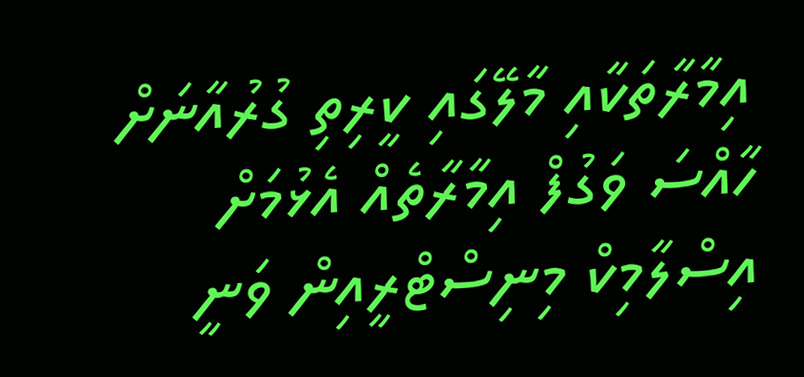އިމާރާތަކާއި މާލޭގައި ކީރިތި ގުރުއާނަށް ހާއްސަ ވަގުފް އިމާރާތެއް އެޅުމަށް އިސްލާމިކް މިނިސްޓްރީއިން ވަނީ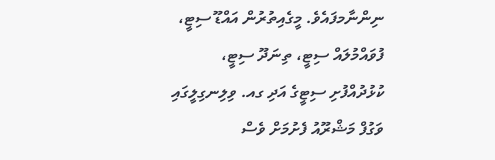ނިންނާމފައެވެ. މީގެއިތުރުން އައްޑޫ ސިޓީ، ފުވައްމުލައް ސިޓީ، ތިނަދޫ ސިޓީ، ކުޅުދުއްފުށި ސިޓީގެ އަދި ގއ. ވިލިނގިލީގައި ވަގުފް މަޝްރޫއު ފެށުމަށް ވެސް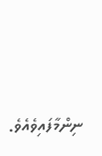ނިންމާފައިވެއެވެ.